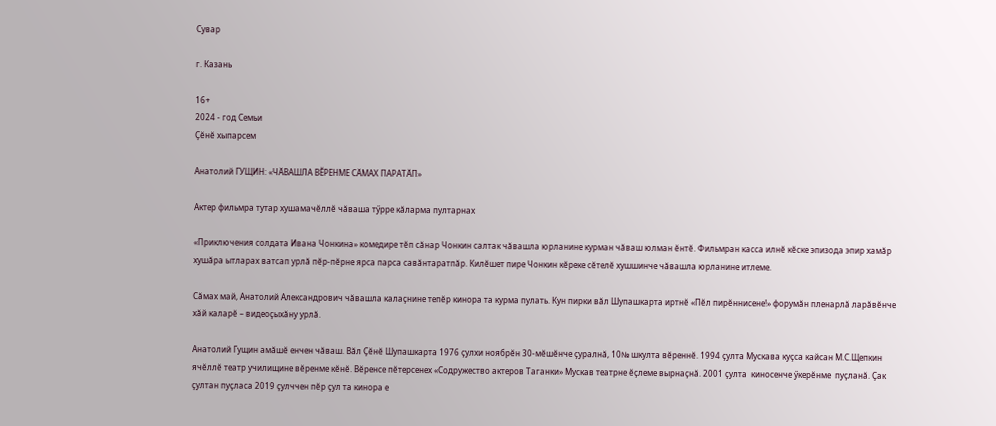Сувар

г. Казань

16+
2024 - год Семьи
Çӗнӗ хыпарсем

Анатолий ГУЩИН: «ЧĂВАШЛА ВӖРЕНМЕ СĂМАХ ПАРАТĂП»

Актер фильмра тутар хушамачӗллӗ чăваша тӳрре кăларма пултарнах

«Приключения солдата Ивана Чонкина» комедире тӗп сăнар Чонкин салтак чăвашла юрланине курман чăваш юлман ӗнтӗ. Фильмран касса илнӗ кӗске эпизода эпир хамăр хушăра ытларах ватсап урлă пӗр-пӗрне ярса парса савăнтаратпăр. Килӗшет пире Чонкин кӗреке сӗтелӗ хушшинче чăвашла юрланине итлеме.

Сăмах май, Анатолий Александрович чăвашла калаçнине тепӗр кинора та курма пулать. Кун пирки вăл Шупашкарта иртнӗ «Пӗл пирӗннисене!» форумăн пленарлă ларăвӗнче хăй каларӗ – видеоçыхăну урлă.

Анатолий Гущин амăшӗ енчен чăваш. Вăл Çӗнӗ Шупашкарта 1976 çулхи ноябрӗн 30-мӗшӗнче çуралнă, 10№ шкулта вӗреннӗ. 1994 çулта Мускава куçса кайсан М.С.Щепкин ячӗллӗ театр училищине вӗренме кӗнӗ. Вӗренсе пӗтерсенех «Содружество актеров Таганки» Мускав театрне ӗçлеме вырнаçнă. 2001 çулта  киносенче ӳкерӗнме  пуçланă. Çак çултан пуçласа 2019 çулччен пӗр çул та кинора е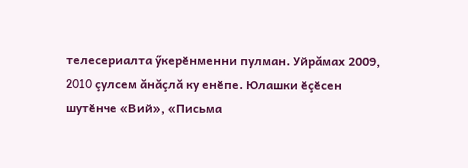телесериалта ӳкерӗнменни пулман. Уйрăмах 2009, 2010 çулсем ăнăçлă ку енӗпе. Юлашки ӗçӗсен шутӗнче «Вий», «Письма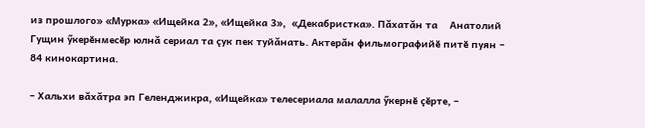из прошлого» «Мурка» «Ищейка 2», «Ищейка 3»,  «Декабристка». Пăхатăн та    Анатолий Гущин ӳкерӗнмесӗр юлнă сериал та çук пек туйăнать. Актерăн фильмографийӗ питӗ пуян – 84 кинокартина.

– Хальхи вăхăтра эп Геленджикра, «Ищейка» телесериала малалла ӳкернӗ çӗрте, –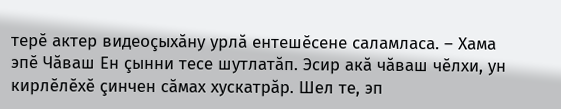терӗ актер видеоçыхăну урлă ентешӗсене саламласа. – Хама эпӗ Чăваш Ен çынни тесе шутлатăп. Эсир акă чăваш чӗлхи, ун кирлӗлӗхӗ çинчен сăмах хускатрăр. Шел те, эп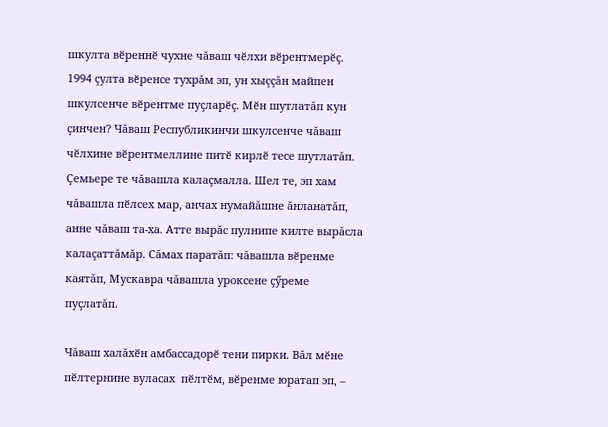шкулта вӗреннӗ чухне чăваш чӗлхи вӗрентмерӗç. 1994 çулта вӗренсе тухрăм эп, ун хыççăн майпен шкулсенче вӗрентме пуçларӗç. Мӗн шутлатăп кун çинчен? Чăваш Республикинчи шкулсенче чăваш чӗлхине вӗрентмеллине питӗ кирлӗ тесе шутлатăп. Çемьере те чăвашла калаçмалла. Шел те, эп хам чăвашла пӗлсех мар, анчах нумайăшне ăнланатăп, анне чăваш та-ха. Атте вырăс пулнипе килте вырăсла калаçаттăмăр. Сăмах паратăп: чăвашла вӗренме каятăп, Мускавра чăвашла уроксене çӳреме пуçлатăп.

Чăваш халăхӗн амбассадорӗ тени пирки. Вăл мӗне пӗлтернине вуласах  пӗлтӗм, вӗренме юратап эп, –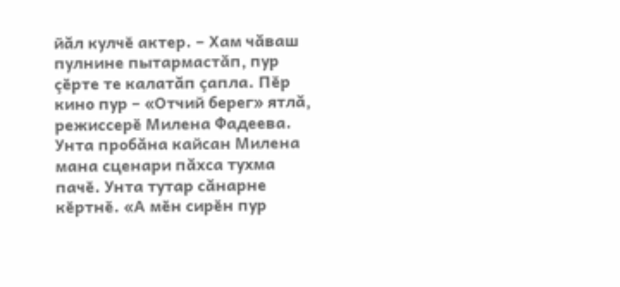йăл кулчӗ актер. – Хам чăваш пулнине пытармастăп, пур çӗрте те калатăп çапла. Пӗр кино пур – «Отчий берег» ятлă, режиссерӗ Милена Фадеева. Унта пробăна кайсан Милена мана сценари пăхса тухма пачӗ. Унта тутар сăнарне кӗртнӗ. «А мӗн сирӗн пур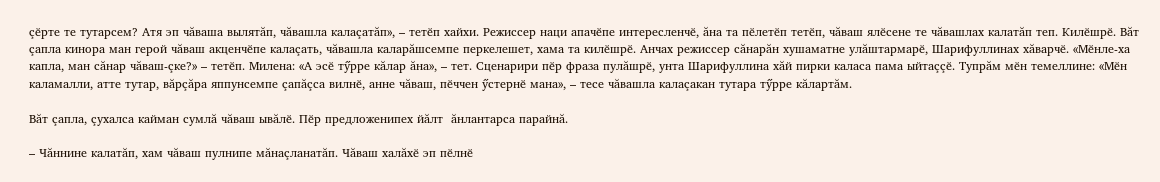çӗрте те тутарсем? Атя эп чăваша вылятăп, чăвашла калаçатăп», – тетӗп хайхи. Режиссер наци апачӗпе интересленчӗ, ăна та пӗлетӗп тетӗп, чăваш ялӗсене те чăвашлах калатăп теп. Килӗшрӗ. Вăт çапла кинора ман герой чăваш акценчӗпе калаçать, чăвашла каларăшсемпе перкелешет, хама та килӗшрӗ. Анчах режиссер сăнарăн хушаматне улăштармарӗ, Шарифуллинах хăварчӗ. «Мӗнле-ха капла, ман сăнар чăваш-çке?» – тетӗп. Милена: «А эсӗ тӳрре кăлар ăна», – тет. Сценарири пӗр фраза пулăшрӗ, унта Шарифуллина хăй пирки каласа пама ыйтаççӗ. Тупрăм мӗн темеллине: «Мӗн каламалли, атте тутар, вăрçăра яппунсемпе çапăçса вилнӗ, анне чăваш, пӗччен ӳстернӗ мана», – тесе чăвашла калаçакан тутара тӳрре кăлартăм.

Вăт çапла, çухалса кайман сумлă чăваш ывăлӗ. Пӗр предложенипех йăлт  ăнлантарса парайнă.

– Чăннине калатăп, хам чăваш пулнипе мăнаçланатăп. Чăваш халăхӗ эп пӗлнӗ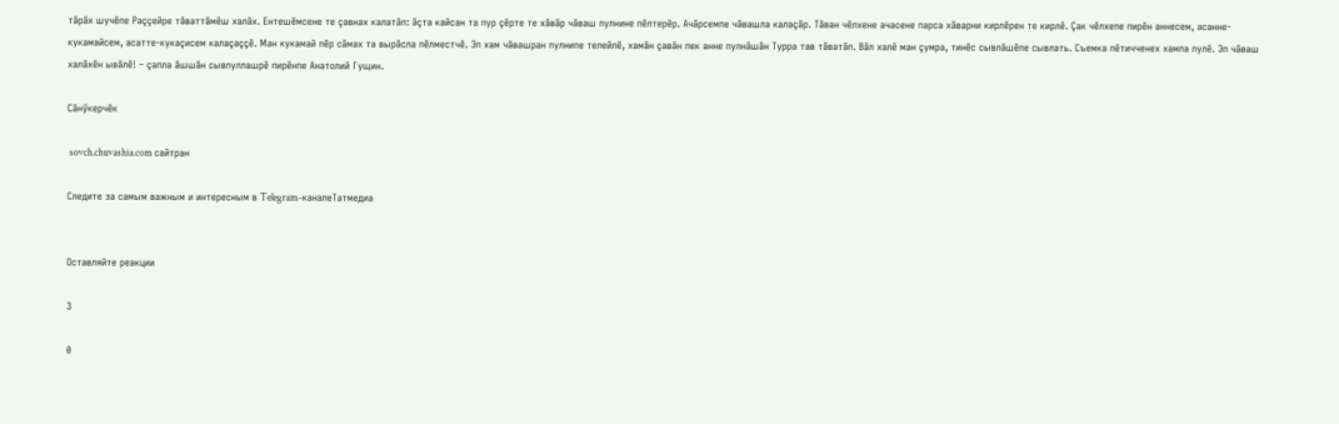тăрăх шучӗпе Раççейре тăваттăмӗш халăх. Ентешӗмсене те çавнах калатăп: ăçта кайсан та пур çӗрте те хăвăр чăваш пулнине пӗлтерӗр. Ачăрсемпе чăвашла калаçăр. Тăван чӗлхене ачасене парса хăварни кирлӗрен те кирлӗ. Çак чӗлхепе пирӗн аннесем, асанне-кукамайсем, асатте-кукаçисем калаçаççӗ. Ман кукамай пӗр сăмах та вырăсла пӗлместчӗ. Эп хам чăвашран пулнипе телейлӗ, хамăн çавăн пек анне пулнăшăн Турра тав тăватăп. Вăл халӗ ман çумра, тинӗс сывлăшӗпе сывлать. Съемка пӗтичченех хампа пулӗ. Эп чăваш халăхӗн ывăлӗ! – çапла ăшшăн сывпуллашрӗ пирӗнпе Анатолий Гущин.

Сăнӳкерчӗк

 sovch.chuvashia.com сайтран

Следите за самым важным и интересным в Telegram-каналеТатмедиа


Оставляйте реакции

3

0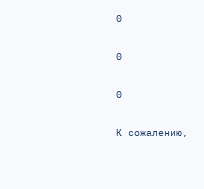0

0

0

К сожалению,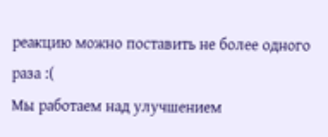реакцию можно поставить не более одного раза :(
Мы работаем над улучшением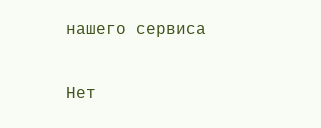нашего сервиса

Нет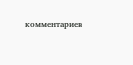комментариев